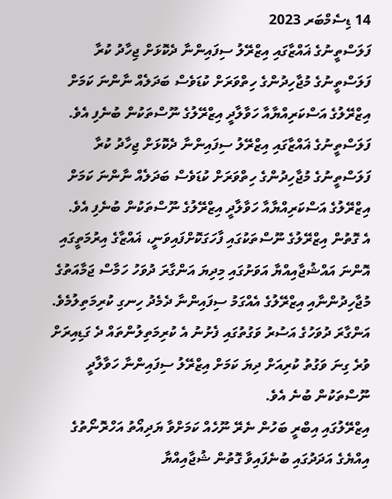14 ޑިސެމްބަރ 2023
ފަލަސްތީނުގެ ޣައްޒާގައި އިޒްރޭލު ސިފައިންނާ ދެކޮޅަށް ޖިހާދު ކުރާ ފަލަސްތީނުގެ މުޖާހިދުންގެ ހިތްވަރަށް ކުޑަވެސް ބަދަލެއް ނާންނަ ކަމަށް އިޒްރޭލުގެ އަސްކަރިއްޔާއާ ހަވާލާދީ އިޒްރޭލުގެ ނޫސްތަކުން ބުނެފި އެވެ.
ފަލަސްތީނުގެ ޣައްޒާގައި އިޒްރޭލު ސިފައިންނާ ދެކޮޅަށް ޖިހާދު ކުރާ ފަލަސްތީނުގެ މުޖާހިދުންގެ ހިތްވަރަށް ކުޑަވެސް ބަދަލެއް ނާންނަ ކަމަށް އިޒްރޭލުގެ އަސްކަރިއްޔާއާ ހަވާލާދީ އިޒްރޭލުގެ ނޫސްތަކުން ބުނެފި އެވެ.
އެ ގޮތުން އިޒްރޭލުގެ ނޫސްތަކުގައި ފާހަގަކޮށްފައިވަނީ، ޣައްޒާގެ އިރުމަތީގައި އޮންނަ އައްޝުޖާއިއްޔާ އަވަށުގައި މިދިޔަ އަންގާރަ ދުވަހު ހަމާސް ޖަމާއަތުގެ މުޖާހިދުންނާއި އިޒްރޭލުގެ އެއްގަމު ސިފައިންނާ ދެމެދު ހިނގި ކުރިމަތިލުމެވެ. އަންގާރަ ދުވަހުގެ އަސުރު ވަގުތުގައި ފެށުނު އެ ކުރިމަތިލުންތައް ދެ ގަޑިއިރަށް ވުރެ ގިނަ ވަގުތު ކުރިއަށް ދިޔަ ކަމަށް އިޒްރޭލު ސިފައިންނާ ހަވާލާދީ ނޫސްތަކުން ބުނެ އެވެ.
އިޒްރޭލުގައި އިބްރީ ބަހުން ނެރޭ ނޫހެއް ކަމަށްވާ ޔަދިއޯތު އަހްރޮނޯތުގެ އިއްޔެގެ އަދަދުގައި ބުނެފައިވާ ގޮތުން ޝުޖާއިއްޔާ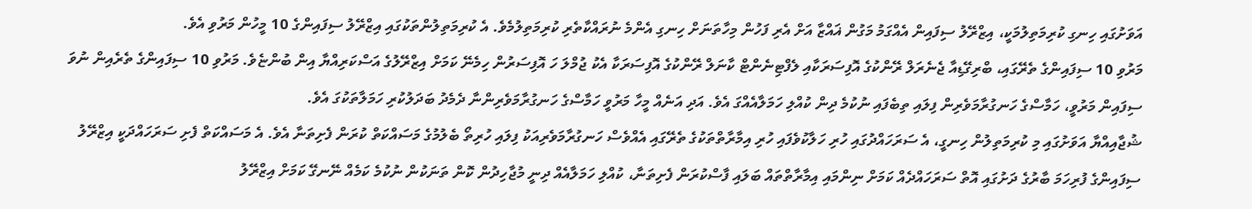އަވަށުގައި ހިނގި ކުރިމަތިލުމަކީ، އިޒްރޭލު ސިފައިން އެއްގަމު މަގުން ޣައްޒާ އަށް އެރި ފަހުން މިހާތަނަށް ހިނގި އެންމެ ނުރައްކާތެރި ކުރިމަތިލުމެވެ. އެ ކުރިމަތިލުންތަކުގައި އިޒްރޭލު ސިފައިންގެ 10 މީހުން މަރުވި އެވެ.
މަރުވި 10 ސިފައިންގެ ތެރޭގައި، ބްރިގޭޑިއާ ޖެނެރަލް ރޭންކުގެ އޮފިސަރަކާއި ލެފްޓިނެންޓް ކާނަލް ރޭންކުގެ އޮފިސަރަކާ އެކު ޖުމްލަ ހަ އޮފިސަރުން ހިމެނޭ ކަމަށް އިޒްރޭލުގެ އަސްކަރިއްޔާ އިން ބުންޏެވެ. މަރުވި 10 ސިފައިންގެ ތެރެއިން ނުވަ ސިފައިން މަރުވީ، ހަމާސްގެ ހަނގުރާމަވެރިން ފިލައި ތިބެފައި ނުކުމެ ދިން ކުއްލި ހަމަލާއެއްގަ އެވެ. އަދި އަނެއް މީހާ މަރުވީ ހަމާސްގެ ހަނގުރާމަވެރިންނާ ދެމެދު ބަދަލުކުރި ހަމަލާތަކުގަ އެވެ.
ޝުޖާއިއްޔާ އަވަށުގައި މި ކުރިމަތިލުން ހިނގީ، އެ ސަރަހައްދުގައި ހުރި ހަލާކުވެފައި ހުރި އިމާރާތްތަކުގެ ތެރޭގައި އެއްވެސް ހަނގުރާމަވެރިއަކު ފިލައި ހުރިތޯ ބެލުމުގެ މަސައްކަތް ކުރަން ފެށިތަނާ އެވެ. އެ މަސައްކަތް ފެށި ސަރަހައްދަކީ އިޒްރޭލު ސިފައިންގެ ފުރިހަމަ ބާރުގެ ދަށުގައި އޮތް ސަރަހައްދެއް ކަމަށް ނިންމައި އިމާރާތްތައް ބަލައި ފާސްކުރަން ފެށިތަނާ، ކުއްލި ހަމަލާއެއް ދިނީ މުޖާހިދުން ކޮން ތަނަކުން ނުކުމެ ކަމެއް ނޭނގޭ ކަމަށް އިޒްރޭލު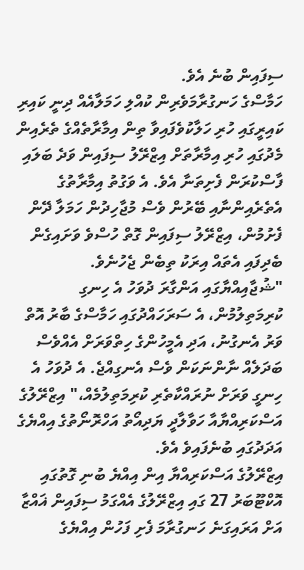ސިފައިން ބުނެ އެވެ.
ހަމާސްގެ ހަނގުރާމަވެރިން ކުއްލި ހަމަލާއެއް ދިނީ ކައިރި ކައިރީގައި ހުރި ހަލާކުވެފައިވާ ތިން އިމާރާތެއްގެ ތެރެއިން މެދުގައި ހުރި އިމާރާތަށް އިޒްރޭލު ސިފައިން ވަދެ ބަލައި ފާސްކުރަން ފެށިތަނާ އެވެ. އެ ވަގުތު އިމާރާތުގެ އެތެރެއިންނާއި ބޭރުން ވެސް މުޖާހިދުން ހަމަލާ ދޭން ފެށުމުން، އިޒްރޭލު ސިފައިން ގޮތް ހުސްވެ ވަށައިގެން ބެދިފައި އެތައް އިރަކު ތިބެން ޖެހުނެވެ.
"ޝުޖާއިއްޔާގައި އަންގާރަ ދުވަހު އެ ހިނގި ކުރިމަތިލުމުން، އެ ސަރަހައްދުގައި ހަމާސްގެ ބާރު އޮތް ވަރު އެނގުނު، އަދި އެމީހުންގެ ހިތްވަރަށް އެއްވެސް ބަދަލެއް ނާންނަކަން ވެސް އެނގިއްޖެ. އެ ދުވަހު އެ ހިނގީ ވަރަށް ނުރައްކާތެރި ކުރިމަތިލުމެއް،" އިޒްރޭލުގެ އަސްކަރިއްޔާއާ ހަވާލާދީ ޔަދިއޯތު އަހްރޮނޯތުގެ އިއްޔެގެ އަދަދުގައި ބުނެފައިވެ އެވެ.
އިޒްރޭލުގެ އަސްކަރިއްޔާ އިން އިއްޔެ ބުނި ގޮތުގައި އޮކްޓޫބަރު 27 ގައި އިޒްރޭލުގެ އެއްގަމު ސިފައިން ޣައްޒާ އަށް އަރައިގަނެ ހަނގުރާމަ ފެށި ފަހުން އިއްޔެގެ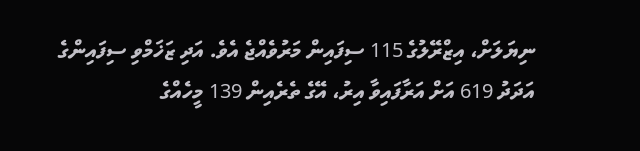ނިޔަލަށް، އިޒްރޭލުގެ 115 ސިފައިން މަރުވެއްޖެ އެވެ. އަދި ޒަޚަމްވި ސިފައިންގެ އަދަދު 619 އަށް އަރާފައިވާ އިރު، އޭގެ ތެރެއިން 139 މީހެއްގެ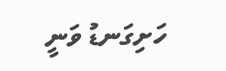ހަށިގަނޑު ވަނީ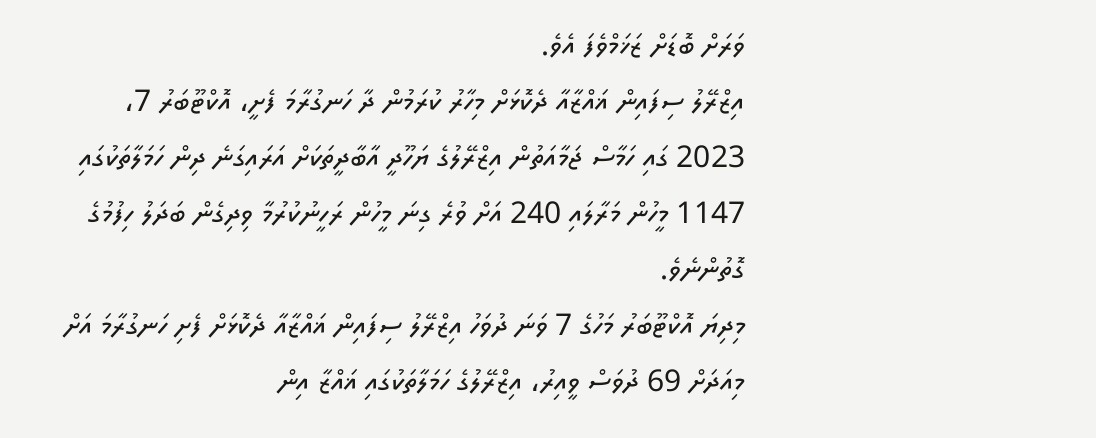ވަރަށް ބޮޑަށް ޒަޚަމްވެފަ އެވެ.
އިޒްރޭލު ސިފައިން ޣައްޒާއާ ދެކޮޅަށް މިހާރު ކުރަމުން ދާ ހަނގުރާމަ ފެށީ، އޮކްޓޫބަރު 7، 2023 ގައި ހަމާސް ޖަމާއަތުން އިޒްރޭލުގެ ޔަހޫދީ އާބާދީތަކަށް އަރައިގަނެ ދިން ހަމަލާތަކުގައި 1147 މީހުން މަރާލައި 240 އަށް ވުރެ ގިނަ މީހުން ރަހީނުކުރުމާ ވިދިގެން ބަދަލު ހިފުމުގެ ގޮތުންނެވެ.
މިދިޔަ އޮކްޓޫބަރު މަހުގެ 7 ވަނަ ދުވަހު އިޒްރޭލު ސިފައިން ޣައްޒާއާ ދެކޮޅަށް ފެށި ހަނގުރާމަ އަށް މިއަދަށް 69 ދުވަސް ވީއިރު، އިޒްރޭލުގެ ހަމަލާތަކުގައި ޣައްޒާ އިން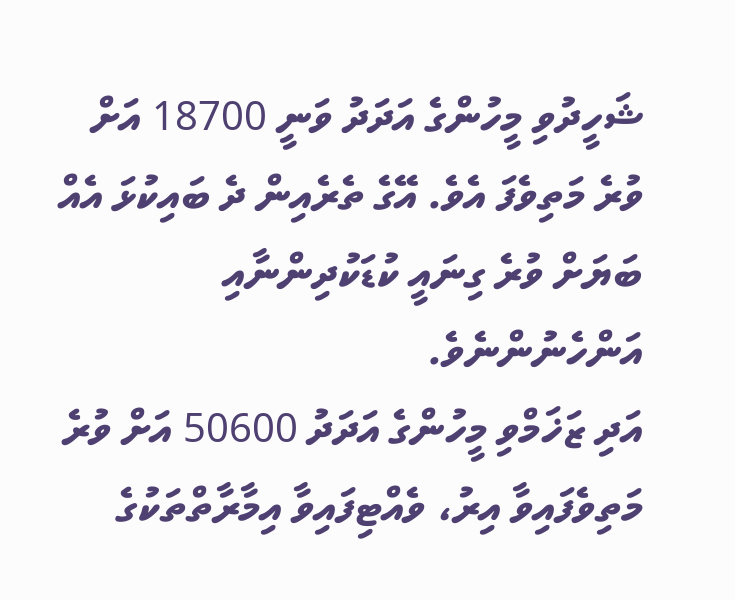ޝަހީދުވި މީހުންގެ އަދަދު ވަނީ 18700 އަށް ވުރެ މަތިވެފަ އެވެ. އޭގެ ތެރެއިން ދެ ބައިކުޅަ އެއް ބަޔަށް ވުރެ ގިނައީ ކުޑަކުދިންނާއި އަންހެނުންނެވެ.
އަދި ޒަޚަމްވި މީހުންގެ އަދަދު 50600 އަށް ވުރެ މަތިވެފައިވާ އިރު، ވެއްޓިފައިވާ އިމާރާތްތަކުގެ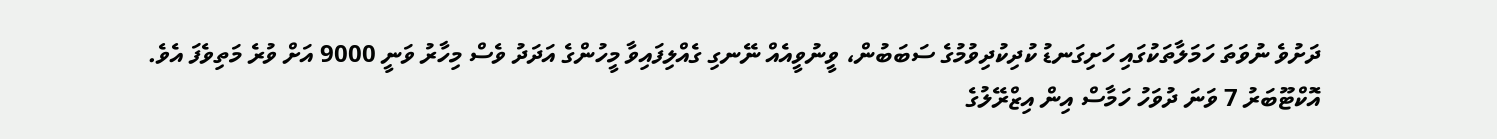ދަށުވެ ނުވަތަ ހަމަލާތަކުގައި ހަށިގަނޑު ކުދިކުދިވުމުގެ ސަބަބުން، ވީނުވީއެއް ނޭނގި ގެއްލިފައިވާ މީހުންގެ އަދަދު ވެސް މިހާރު ވަނީ 9000 އަށް ވުރެ މަތިވެފަ އެވެ.
އޮކްޓޫބަރު 7 ވަނަ ދުވަހު ހަމާސް އިން އިޒްރޭލުގެ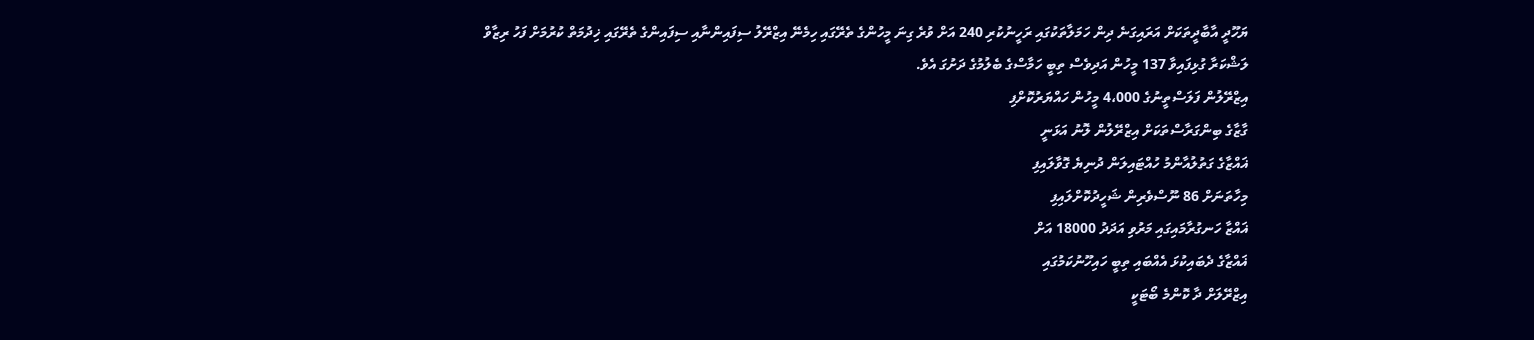ޔަހޫދީ އާބާދީތަކަށް އަރައިގަނެ ދިން ހަމަލާތަކުގައި ރަހީނުކުރި 240 އަށް ވުރެ ގިނަ މީހުންގެ ތެރޭގައި ހިމެނޭ އިޒްރޭލު ސިފައިންނާއި ސިފައިންގެ ތެރޭގައި ޚިދުމަތް ކުރުމަށް ފަހު ރިޒާވް ލަޝްކަރާ ގުޅިފައިވާ 137 މީހުން އަދިވެސް ތިބީ ހަމާސްގެ ބެލުމުގެ ދަށުގަ އެވެ.
އިޒްރޭލުން ފަލަސްތީނުގެ 4،000 މީހުން ހައްޔަރުކޮށްފި
ގާޒާގެ ބިންގަރާސްތަކަށް އިޒްރޭލުން ލޮނު އަޅަނީ
ޣައްޒާގެ ގަތުލުއާންމު ހުއްޓައިލަން ދުނިޔެ ގޮވާލައިފި
މިހާތަނަށް 86 ނޫސްވެރިން ޝަހީދުކޮށްލައިފި
ޣައްޒާ ހަނގުރާމައިގައި މަރުވި އަދަދު 18000 އަށް
ޣައްޒާގެ ދެބައިކުޅަ އެއްބައި ތިބީ ހައިހޫނުކަމުގައި
އިޒްރޭލަށް ދާ ކޮންމެ ބޯޓަކީ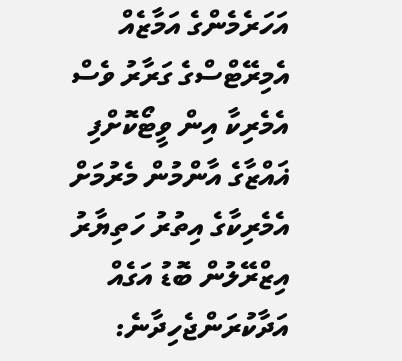އަހަރެމެންގެ އަމާޒެއް
އެމިރޭޓްސްގެ ގަރާރު ވެސް އެމެރިކާ އިން ވީޓޯކޮށްފި
ޣައްޒާގެ އާންމުން މެރުމަށް އެމެރިކާގެ އިތުރު ހަތިޔާރު
އިޒްރޭލުން ބޮޑު އަގެއް އަދާކުރަންޖެހިދާނެ: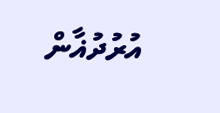އުރުދުޣާން